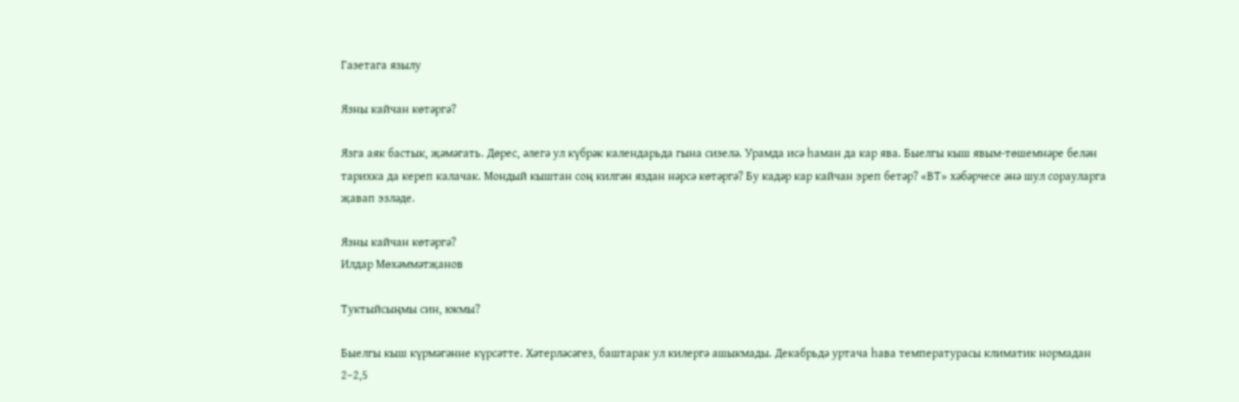Газетага язылу

Язны кайчан көтәргә?

Язга аяк бастык, җәмәгать. Дөрес, әлегә ул күбрәк календарьда гына сизелә. Урамда исә һаман да кар ява. Быелгы кыш явым-төшемнәре белән тарихка да кереп калачак. Мондый кыштан соң килгән яздан нәрсә көтәргә? Бу кадәр кар кайчан эреп бетәр? «ВТ» хәбәрчесе әнә шул сорауларга җавап эзләде.

Язны кайчан көтәргә?
Илдар Мөхәммәтҗанов

Туктыйсыңмы син, юкмы?

Быелгы кыш күрмәгәнне күрсәтте. Хәтерләсәгез, баштарак ул килергә ашыкмады. Декабрьдә уртача һава температурасы климатик нормадан 2–2,5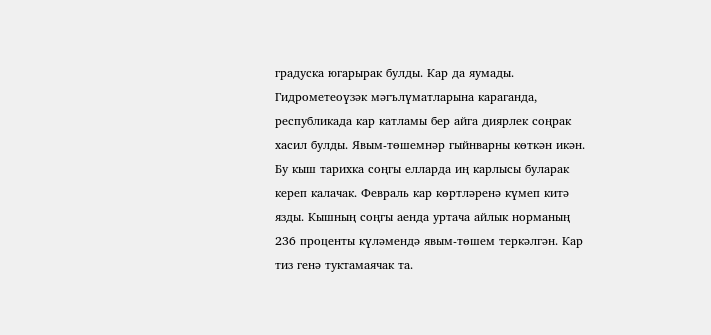градуска югарырак булды. Кар да яумады. Гидрометеоүзәк мәгълүматларына караганда, республикада кар катламы бер айга диярлек соңрак хасил булды. Явым-төшемнәр гыйнварны көткән икән. Бу кыш тарихка соңгы елларда иң карлысы буларак кереп калачак. Февраль кар көртләренә күмеп китә язды. Кышның соңгы аенда уртача айлык норманың 236 проценты күләмендә явым-төшем теркәлгән. Кар тиз генә туктамаячак та.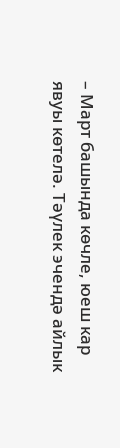– Март башында көчле, юеш кар явуы көтелә. Тәүлек эчендә айлык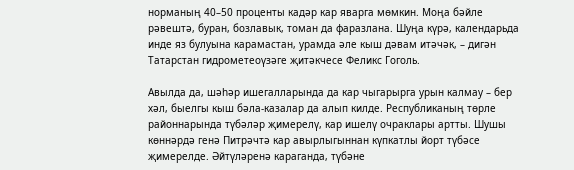норманың 40–50 проценты кадәр кар яварга мөмкин. Моңа бәйле рәвештә, буран, бозлавык, томан да фаразлана. Шуңа күрә, календарьда инде яз булуына карамастан, урамда әле кыш дәвам итәчәк, – дигән Татарстан гидрометеоүзәге җитәкчесе Феликс Гоголь.

Авылда да, шәһәр ишегалларында да кар чыгарырга урын калмау – бер хәл, быелгы кыш бәла-казалар да алып килде. Республиканың төрле районнарында түбәләр җимерелү, кар ишелү очраклары артты. Шушы көннәрдә генә Питрәчтә кар авырлыгыннан күпкатлы йорт түбәсе җимерелде. Әйтүләренә караганда, түбәне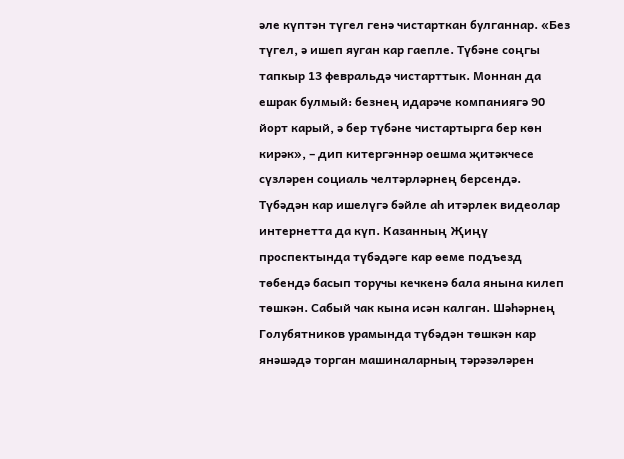әле күптән түгел генә чистарткан булганнар. «Без түгел, ә ишеп яуган кар гаепле. Түбәне соңгы тапкыр 13 февральдә чистарттык. Моннан да ешрак булмый: безнең идарәче компаниягә 90 йорт карый, ә бер түбәне чистартырга бер көн кирәк», – дип китергәннәр оешма җитәкчесе сүзләрен социаль челтәрләрнең берсендә. Түбәдән кар ишелүгә бәйле аһ итәрлек видеолар интернетта да күп. Казанның Җиңү проспектында түбәдәге кар өеме подъезд төбендә басып торучы кечкенә бала янына килеп төшкән. Сабый чак кына исән калган. Шәһәрнең Голубятников урамында түбәдән төшкән кар янәшәдә торган машиналарның тәрәзәләрен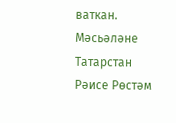ваткан. Мәсьәләне Татарстан Рәисе Рөстәм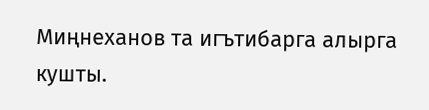Миңнеханов та игътибарга алырга кушты.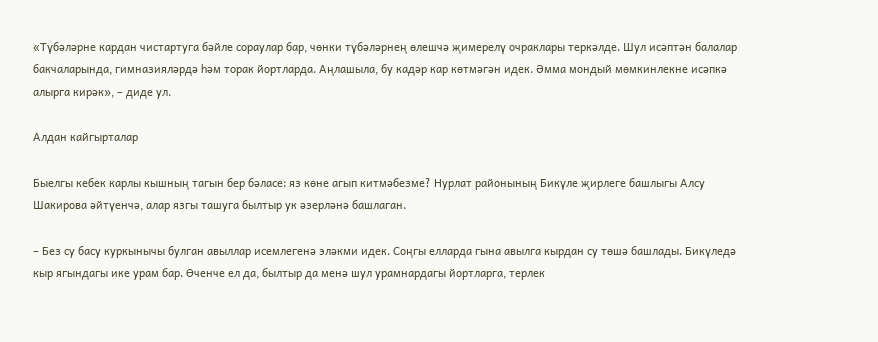«Түбәләрне кардан чистартуга бәйле сораулар бар, чөнки түбәләрнең өлешчә җимерелү очраклары теркәлде. Шул исәптән балалар бакчаларында, гимназияләрдә һәм торак йортларда. Аңлашыла, бу кадәр кар көтмәгән идек. Әмма мондый мөмкинлекне исәпкә алырга кирәк», – диде ул.

Алдан кайгырталар

Быелгы кебек карлы кышның тагын бер бәласе: яз көне агып китмәбезме? Нурлат районының Бикүле җирлеге башлыгы Алсу Шакирова әйтүенчә, алар язгы ташуга былтыр ук әзерләнә башлаган.

– Без су басу куркынычы булган авыллар исемлегенә эләкми идек. Соңгы елларда гына авылга кырдан су төшә башлады. Бикүледә кыр ягындагы ике урам бар. Өченче ел да, былтыр да менә шул урамнардагы йортларга, терлек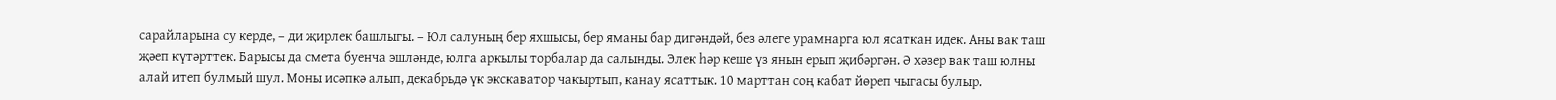сарайларына су керде, – ди җирлек башлыгы. – Юл салуның бер яхшысы, бер яманы бар дигәндәй, без әлеге урамнарга юл ясаткан идек. Аны вак таш җәеп күтәрттек. Барысы да смета буенча эшләнде, юлга аркылы торбалар да салынды. Элек һәр кеше үз янын ерып җибәргән. Ә хәзер вак таш юлны алай итеп булмый шул. Моны исәпкә алып, декабрьдә үк экскаватор чакыртып, канау ясаттык. 10 марттан соң кабат йөреп чыгасы булыр.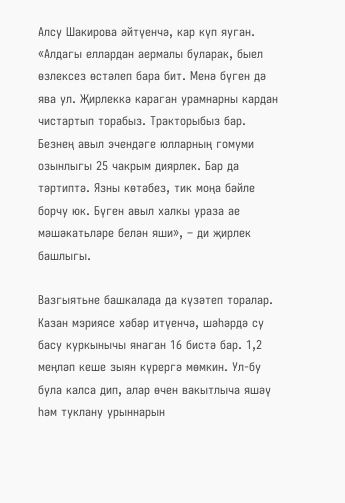Алсу Шакирова әйтүенчә, кар күп яуган. «Алдагы еллардан аермалы буларак, быел өзлексез өстәлеп бара бит. Менә бүген дә ява ул. Җирлеккә караган урамнарны кардан чистартып торабыз. Тракторыбыз бар. Безнең авыл эчендәге юлларның гомуми озынлыгы 25 чакрым диярлек. Бар да тәртиптә. Язны көтәбез, тик моңа бәйле борчу юк. Бүген авыл халкы ураза ае мәшәкатьләре белән яши», – ди җирлек башлыгы.

Вазгыятьне башкалада да күзәтеп торалар. Казан мэриясе хәбәр итүенчә, шәһәрдә су басу куркынычы янаган 16 бистә бар. 1,2 меңләп кеше зыян күрергә мөмкин. Ул-бу була калса дип, алар өчен вакытлыча яшәү һәм туклану урыннарын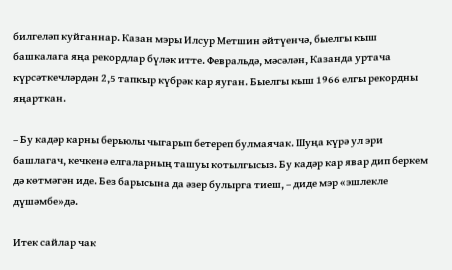билгеләп куйганнар. Казан мэры Илсур Метшин әйтүенчә, быелгы кыш башкалага яңа рекордлар бүләк итте. Февральдә, мәсәлән, Казанда уртача күрсәткечләрдән 2,5 тапкыр күбрәк кар яуган. Быелгы кыш 1966 елгы рекордны яңарткан.

– Бу кадәр карны берьюлы чыгарып бетереп булмаячак. Шуңа күрә ул эри башлагач, кечкенә елгаларның ташуы котылгысыз. Бу кадәр кар явар дип беркем дә көтмәгән иде. Без барысына да әзер булырга тиеш, – диде мэр «эшлекле дүшәмбе»дә.

Итек сайлар чак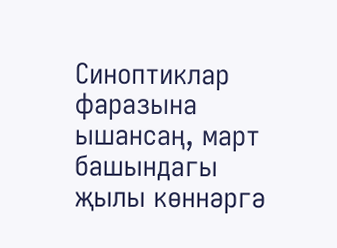Синоптиклар фаразына ышансаң, март башындагы җылы көннәргә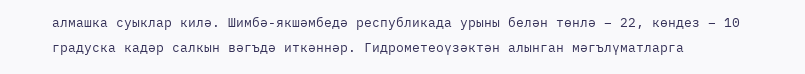алмашка суыклар килә. Шимбә-якшәмбедә республикада урыны белән төнлә – 22, көндез – 10 градуска кадәр салкын вәгъдә иткәннәр. Гидрометеоүзәктән алынган мәгълүматларга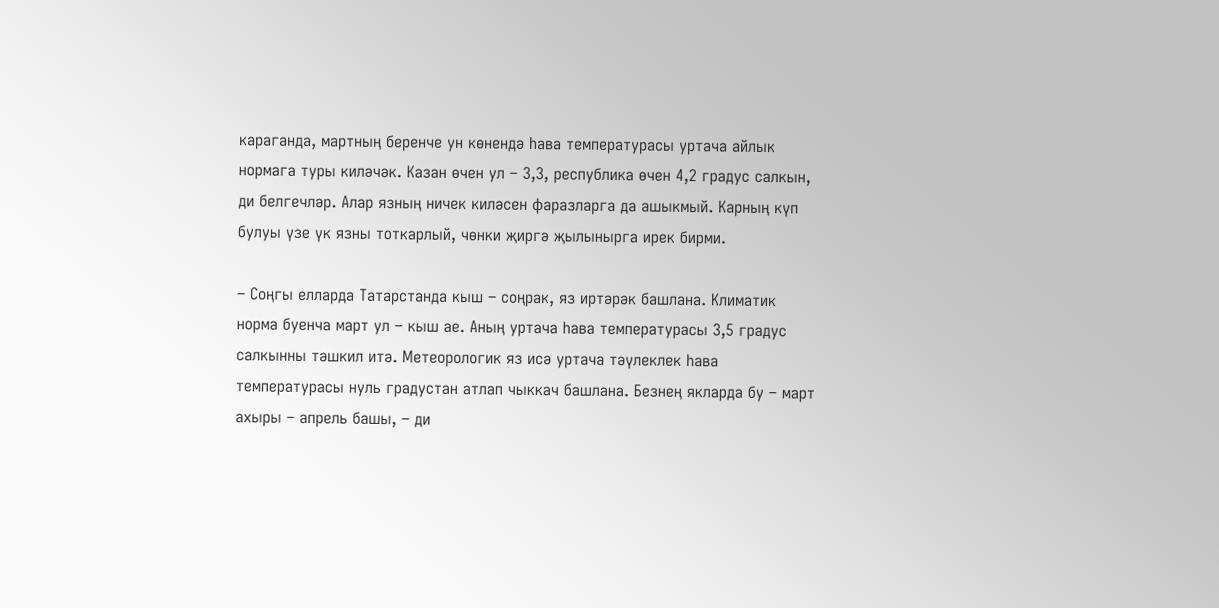караганда, мартның беренче ун көнендә һава температурасы уртача айлык нормага туры киләчәк. Казан өчен ул – 3,3, республика өчен 4,2 градус салкын, ди белгечләр. Алар язның ничек киләсен фаразларга да ашыкмый. Карның күп булуы үзе үк язны тоткарлый, чөнки җиргә җылынырга ирек бирми.

– Соңгы елларда Татарстанда кыш – соңрак, яз иртәрәк башлана. Климатик норма буенча март ул – кыш ае. Аның уртача һава температурасы 3,5 градус салкынны тәшкил итә. Метеорологик яз исә уртача тәүлеклек һава температурасы нуль градустан атлап чыккач башлана. Безнең якларда бу – март ахыры – апрель башы, – ди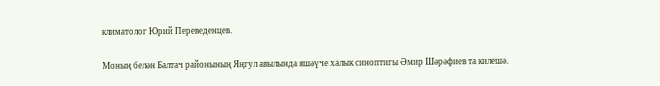климатолог Юрий Переведенцев.

Моның белән Балтач районының Яңгул авылында яшәүче халык синоптигы Әмир Шәрәфиев та килешә.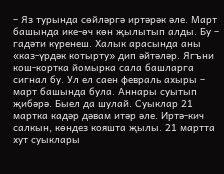– Яз турында сөйләргә иртәрәк әле. Март башында ике-өч көн җылытып алды. Бу – гадәти күренеш. Халык арасында аны «каз-үрдәк котырту» дип әйтәләр. Ягъни кош-кортка йомырка сала башларга сигнал бу. Ул ел саен февраль ахыры – март башында була. Аннары суытып җибәрә. Быел да шулай. Суыклар 21 мартка кадәр дәвам итәр әле. Иртә-кич салкын, көндез кояшта җылы. 21 мартта хут суыклары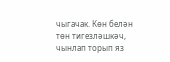чыгачак. Көн белән төн тигезләшкәч, чынлап торып яз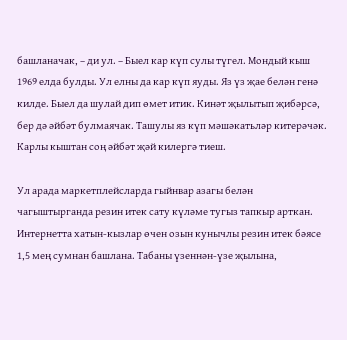башланачак, – ди ул. – Быел кар күп сулы түгел. Мондый кыш 1969 елда булды. Ул елны да кар күп яуды. Яз үз җае белән генә килде. Быел да шулай дип өмет итик. Кинәт җылытып җибәрсә, бер дә әйбәт булмаячак. Ташулы яз күп мәшәкатьләр китерәчәк. Карлы кыштан соң әйбәт җәй килергә тиеш.

Ул арада маркетплейсларда гыйнвар азагы белән чагыштырганда резин итек сату күләме тугыз тапкыр арткан. Интернетта хатын-кызлар өчен озын кунычлы резин итек бәясе 1,5 мең сумнан башлана. Табаны үзеннән-үзе җылына,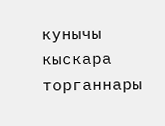кунычы кыскара торганнары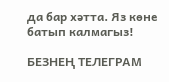да бар хәтта. Яз көне батып калмагыз!

БЕЗНЕҢ ТЕЛЕГРАМ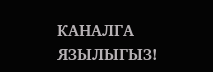КАНАЛГА ЯЗЫЛЫГЫЗ!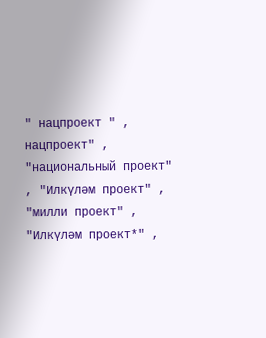" нацпроект " , нацпроект" , "национальный проект" , "Илкүләм проект" , "милли проект" , "Илкүләм проект*" ,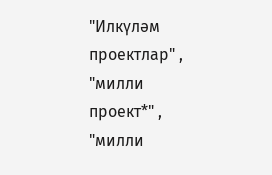"Илкүләм проектлар" , "милли проект*" , "милли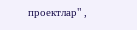проектлар" ,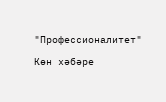"Профессионалитет"

Көн хәбәре